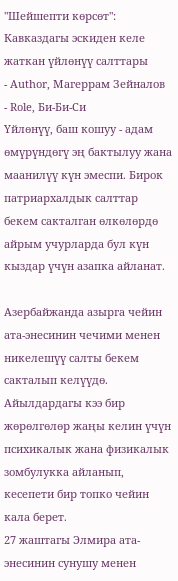"Шейшепти көрсөт": Кавказдагы эскиден келе жаткан үйлөнүү салттары
- Author, Магеррам Зейналов
- Role, Би-Би-Си
Үйлөнүү, баш кошуу - адам өмүрүндөгү эң бактылуу жана маанилүү күн эмеспи. Бирок патриархалдык салттар бекем сакталган өлкөлөрдө айрым учурларда бул күн кыздар үчүн азапка айланат.

Азербайжанда азырга чейин ата-энесинин чечими менен никелешүү салты бекем сакталып келүүдө. Айылдардагы кээ бир жөрөлгөлөр жаңы келин үчүн психикалык жана физикалык зомбулукка айланып, кесепети бир топко чейин кала берет.
27 жаштагы Элмира ата-энесинин сунушу менен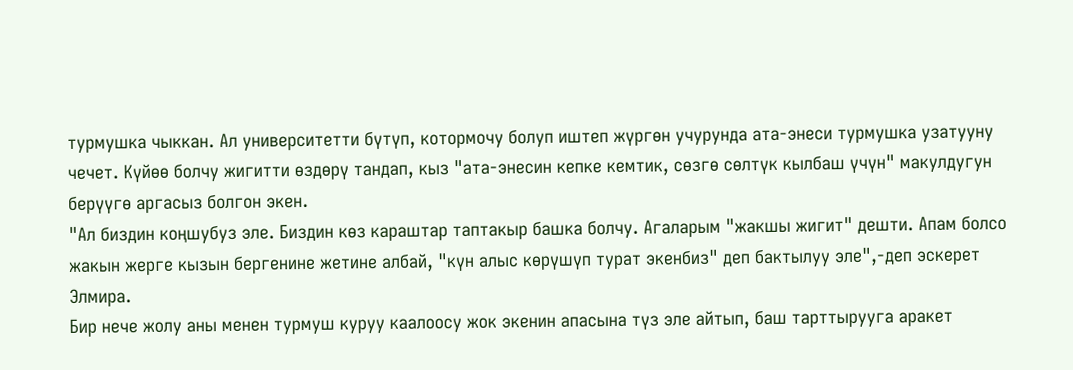турмушка чыккан. Ал университетти бүтүп, котормочу болуп иштеп жүргөн учурунда ата-энеси турмушка узатууну чечет. Күйөө болчу жигитти өздөрү тандап, кыз "ата-энесин кепке кемтик, сөзгө сөлтүк кылбаш үчүн" макулдугун берүүгө аргасыз болгон экен.
"Ал биздин коңшубуз эле. Биздин көз караштар таптакыр башка болчу. Агаларым "жакшы жигит" дешти. Апам болсо жакын жерге кызын бергенине жетине албай, "күн алыс көрүшүп турат экенбиз" деп бактылуу эле",-деп эскерет Элмира.
Бир нече жолу аны менен турмуш куруу каалоосу жок экенин апасына түз эле айтып, баш тарттырууга аракет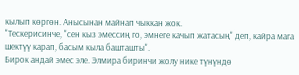кылып көргөн. Анысынан майнап чыккан жок.
"Тескерисинче, "сен кыз эмессиң го, эмнеге качып жатасың" деп, кайра мага шектүү карап, басым кыла башташты".
Бирок андай эмес эле. Элмира биринчи жолу нике түнүндө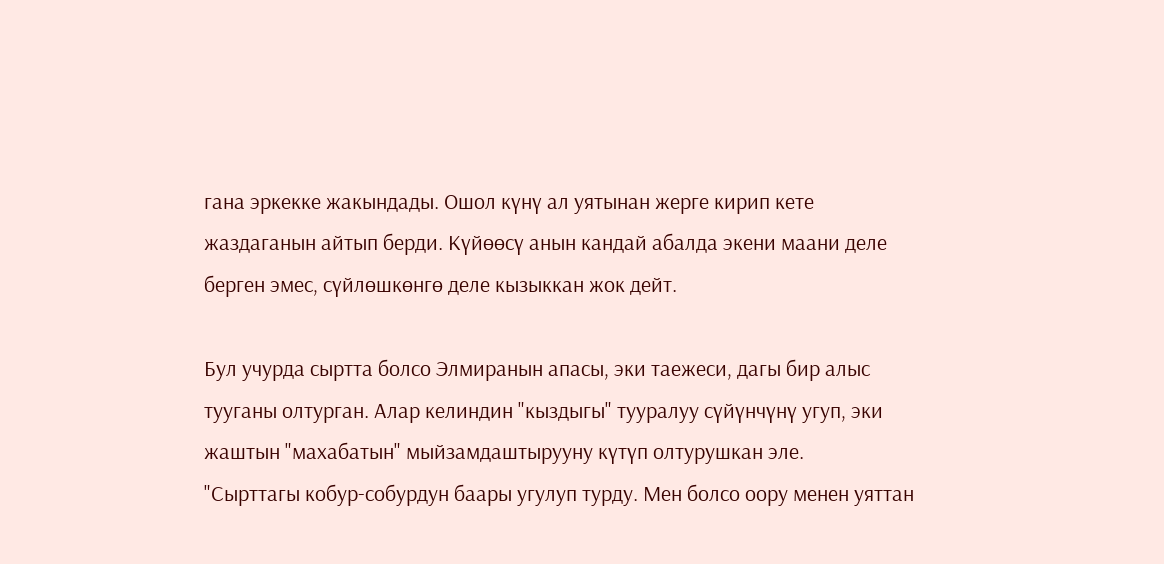гана эркекке жакындады. Ошол күнү ал уятынан жерге кирип кете жаздаганын айтып берди. Күйөөсү анын кандай абалда экени маани деле берген эмес, сүйлөшкөнгө деле кызыккан жок дейт.

Бул учурда сыртта болсо Элмиранын апасы, эки таежеси, дагы бир алыс тууганы олтурган. Алар келиндин "кыздыгы" тууралуу сүйүнчүнү угуп, эки жаштын "махабатын" мыйзамдаштырууну күтүп олтурушкан эле.
"Сырттагы кобур-собурдун баары угулуп турду. Мен болсо оору менен уяттан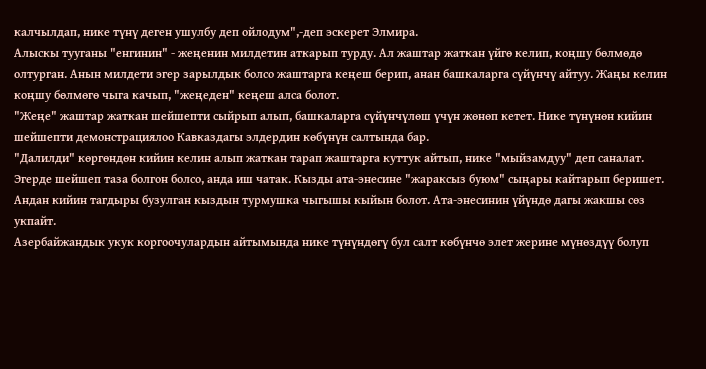калчылдап, нике түнү деген ушулбу деп ойлодум",-деп эскерет Элмира.
Алыскы тууганы "енгинин" - жеңенин милдетин аткарып турду. Ал жаштар жаткан үйгө келип, коңшу бөлмөдө олтурган. Анын милдети эгер зарылдык болсо жаштарга кеңеш берип, анан башкаларга сүйүнчү айтуу. Жаңы келин коңшу бөлмөгө чыга качып, "жеңеден" кеңеш алса болот.
"Жеңе" жаштар жаткан шейшепти сыйрып алып, башкаларга сүйүнчүлөш үчүн жөнөп кетет. Нике түнүнөн кийин шейшепти демонстрациялоо Кавказдагы элдердин көбүнүн салтында бар.
"Далилди" көргөндөн кийин келин алып жаткан тарап жаштарга куттук айтып, нике "мыйзамдуу" деп саналат.
Эгерде шейшеп таза болгон болсо, анда иш чатак. Кызды ата-энесине "жараксыз буюм" сыңары кайтарып беришет. Андан кийин тагдыры бузулган кыздын турмушка чыгышы кыйын болот. Ата-энесинин үйүндө дагы жакшы сөз укпайт.
Азербайжандык укук коргоочулардын айтымында нике түнүндөгү бул салт көбүнчө элет жерине мүнөздүү болуп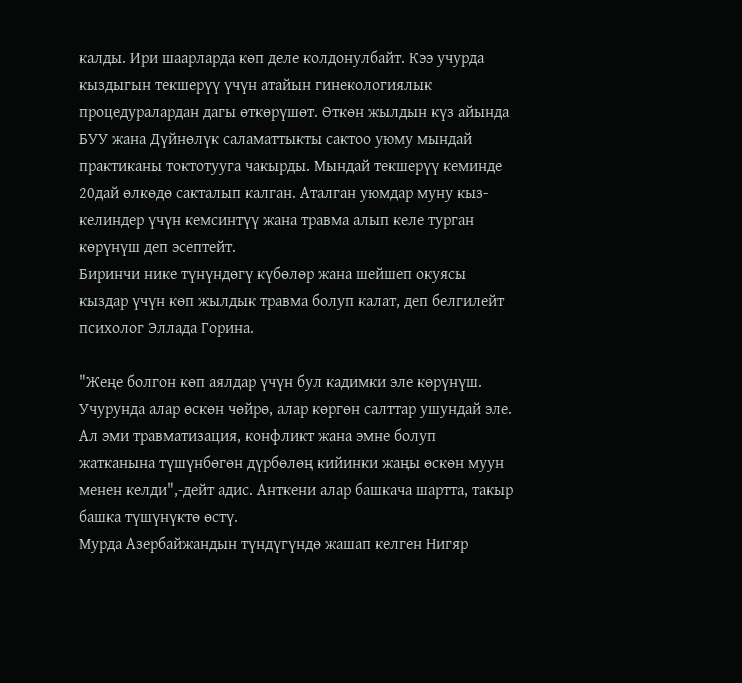калды. Ири шаарларда көп деле колдонулбайт. Кээ учурда кыздыгын текшерүү үчүн атайын гинекологиялык процедуралардан дагы өткөрүшөт. Өткөн жылдын күз айында БУУ жана Дүйнөлүк саламаттыкты сактоо уюму мындай практиканы токтотууга чакырды. Мындай текшерүү кеминде 20дай өлкөдө сакталып калган. Аталган уюмдар муну кыз-келиндер үчүн кемсинтүү жана травма алып келе турган көрүнүш деп эсептейт.
Биринчи нике түнүндөгү күбөлөр жана шейшеп окуясы кыздар үчүн көп жылдык травма болуп калат, деп белгилейт психолог Эллада Горина.

"Жеңе болгон көп аялдар үчүн бул кадимки эле көрүнүш. Учурунда алар өскөн чөйрө, алар көргөн салттар ушундай эле. Ал эми травматизация, конфликт жана эмне болуп жатканына түшүнбөгөн дүрбөлөң кийинки жаңы өскөн муун менен келди",-дейт адис. Анткени алар башкача шартта, такыр башка түшүнүктө өстү.
Мурда Азербайжандын түндүгүндө жашап келген Нигяр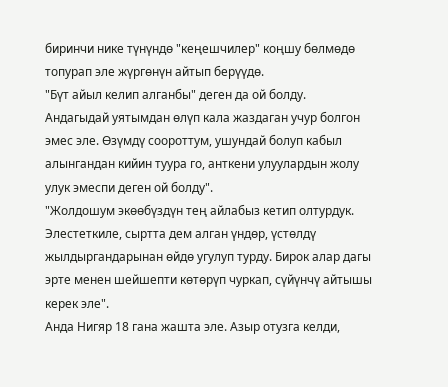биринчи нике түнүндө "кеңешчилер" коңшу бөлмөдө топурап эле жүргөнүн айтып берүүдө.
"Бүт айыл келип алганбы" деген да ой болду. Андагыдай уятымдан өлүп кала жаздаган учур болгон эмес эле. Өзүмдү соороттум, ушундай болуп кабыл алынгандан кийин туура го, анткени улуулардын жолу улук эмеспи деген ой болду".
"Жолдошум экөөбүздүн тең айлабыз кетип олтурдук. Элестеткиле, сыртта дем алган үндөр, үстөлдү жылдыргандарынан өйдө угулуп турду. Бирок алар дагы эрте менен шейшепти көтөрүп чуркап, сүйүнчү айтышы керек эле".
Анда Нигяр 18 гана жашта эле. Азыр отузга келди,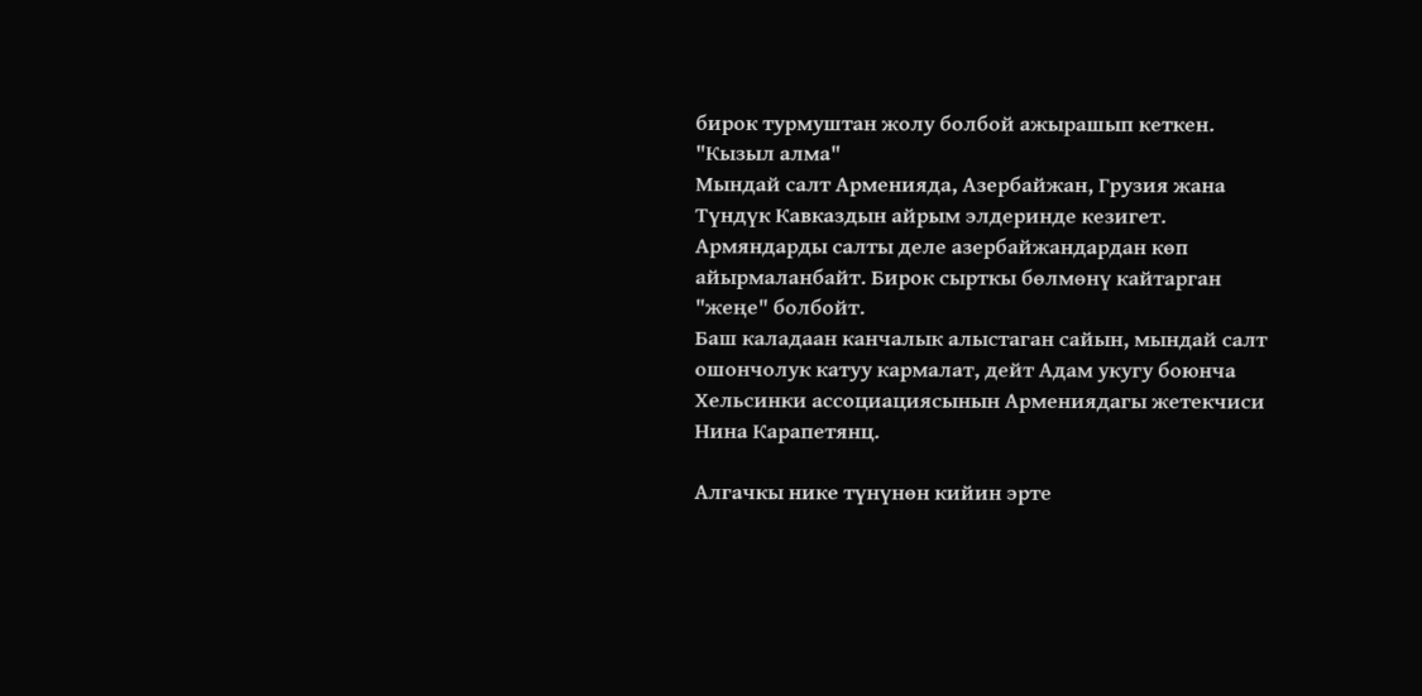бирок турмуштан жолу болбой ажырашып кеткен.
"Кызыл алма"
Мындай салт Арменияда, Азербайжан, Грузия жана Түндүк Кавказдын айрым элдеринде кезигет.
Армяндарды салты деле азербайжандардан көп айырмаланбайт. Бирок сырткы бөлмөнү кайтарган "жеңе" болбойт.
Баш каладаан канчалык алыстаган сайын, мындай салт ошончолук катуу кармалат, дейт Адам укугу боюнча Хельсинки ассоциациясынын Армениядагы жетекчиси Нина Карапетянц.

Алгачкы нике түнүнөн кийин эрте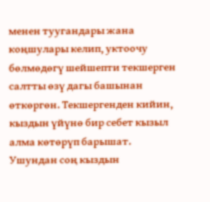менен туугандары жана коңшулары келип, уктоочу бөлмөдөгү шейшепти текшерген салтты өзү дагы башынан өткөргөн. Текшергенден кийин, кыздын үйүнө бир себет кызыл алма көтөрүп барышат.
Ушундан соң кыздын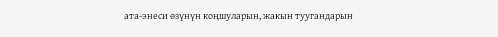ата-энеси өзүнүн коңшуларын, жакын туугандарын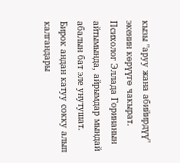кызы "аруу жана абийирдүү" экенин көрүүгө чакырат.
Психолог Эллада Горинанын айтымында, айрымдар мындай абалын бат эле унутушат. Бирок андан катуу сокку алып калгандары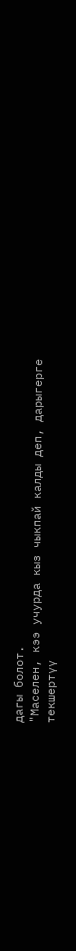дагы болот.
"Маселен, кээ учурда кыз чыкпай калды деп, дарыгерге текшертүү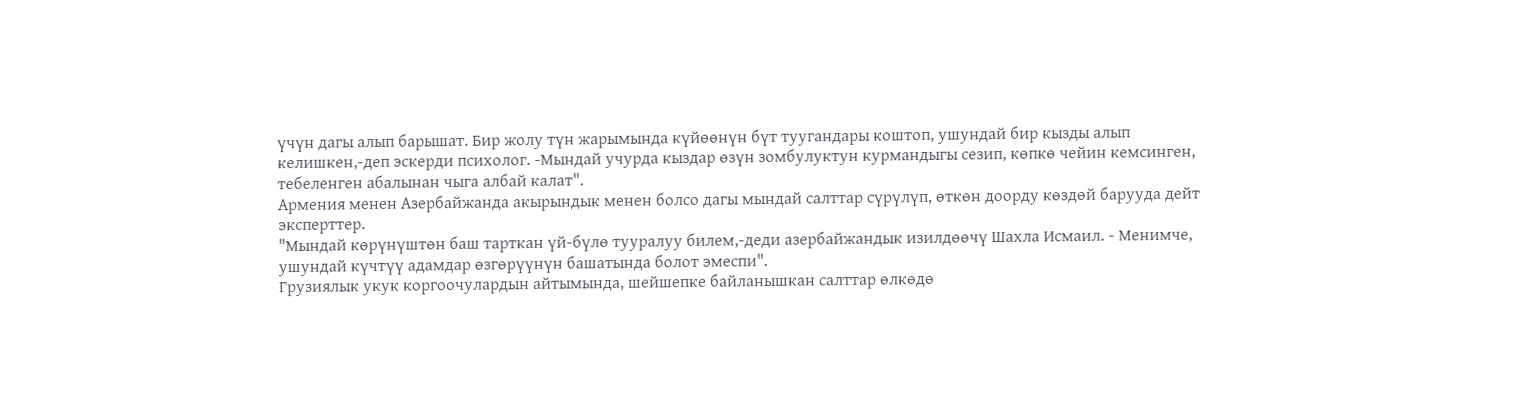үчүн дагы алып барышат. Бир жолу түн жарымында күйөөнүн бүт туугандары коштоп, ушундай бир кызды алып келишкен,-деп эскерди психолог. -Мындай учурда кыздар өзүн зомбулуктун курмандыгы сезип, көпкө чейин кемсинген, тебеленген абалынан чыга албай калат".
Армения менен Азербайжанда акырындык менен болсо дагы мындай салттар сүрүлүп, өткөн доорду көздөй барууда дейт эксперттер.
"Мындай көрүнүштөн баш тарткан үй-бүлө тууралуу билем,-деди азербайжандык изилдөөчү Шахла Исмаил. - Менимче, ушундай күчтүү адамдар өзгөрүүнүн башатында болот эмеспи".
Грузиялык укук коргоочулардын айтымында, шейшепке байланышкан салттар өлкөдө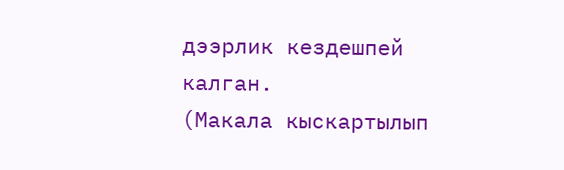дээрлик кездешпей калган.
(Макала кыскартылып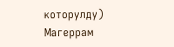которулду)
Магеррам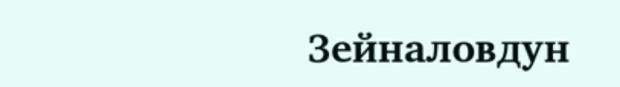Зейналовдун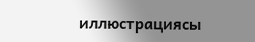иллюстрациясы